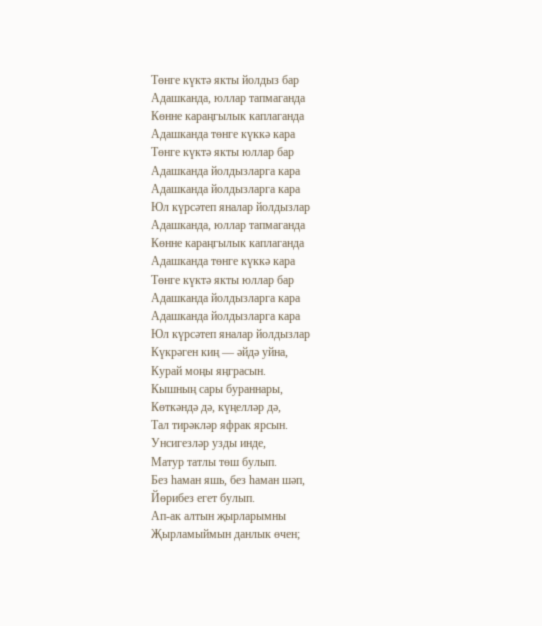Төнге күктә якты йолдыз бар
Адашканда, юллар тапмаганда
Көнне караңгылык каплаганда
Адашканда төнге күккә кара
Төнге күктә якты юллар бар
Адашканда йолдызларга кара
Адашканда йолдызларга кара
Юл күрсәтеп яналар йолдызлар
Адашканда, юллар тапмаганда
Көнне караңгылык каплаганда
Адашканда төнге күккә кара
Төнге күктә якты юллар бар
Адашканда йолдызларга кара
Адашканда йолдызларга кара
Юл күрсәтеп яналар йолдызлар
Күкрәген киң — әйдә уйна,
Курай моңы яңграсын.
Кышның сары бураннары,
Көткәндә дә, күңелләр дә,
Тал тирәкләр яфрак ярсын.
Унсигезләр узды инде,
Матур татлы төш булып.
Без һаман яшь, без һаман шәп,
Йөрибез егет булып.
Ап-ак алтын җырларымны
Җырламыймын данлык өчен;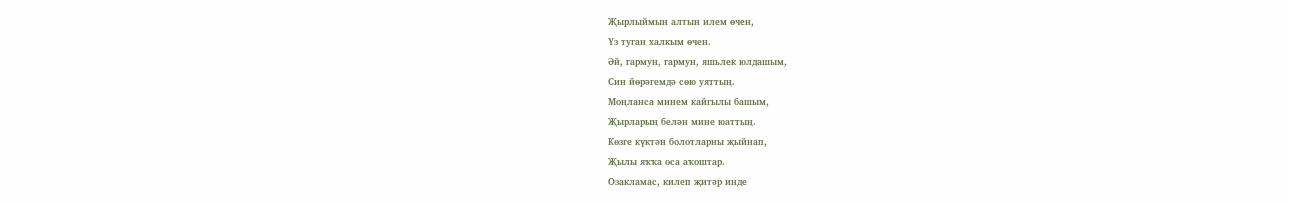Җырлыймын алтын илем өчен,
Үз туган халкым өчен.
Әй, гармун, гармун, яшьлек юлдашым,
Син йөрәгемдә сөю уяттың.
Моңланса минем кайгылы башым,
Җырларың белән мине юаттың.
Көзге күктән болотларны җыйнап,
Җылы яҡҡа оса аҡоштар.
Озакламас, килеп җитәр инде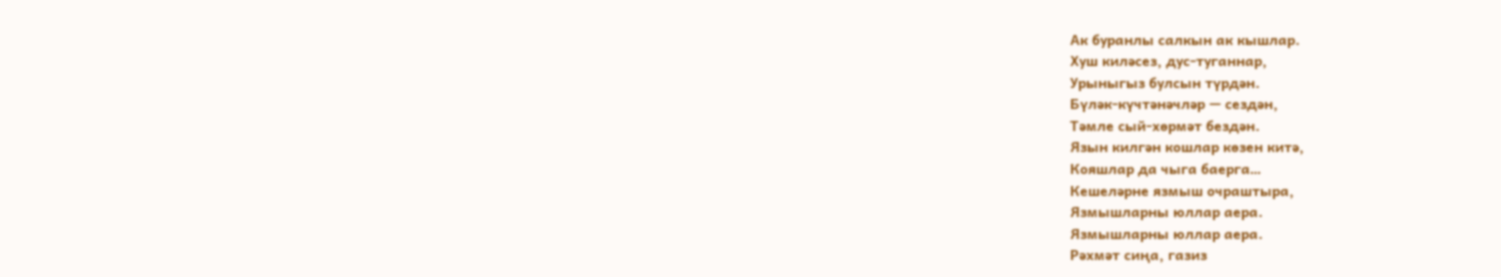Ак буранлы салкын ак кышлар.
Хуш киләсез, дус-туганнар,
Урыныгыз булсын түрдән.
Бүләк-күчтәнәчләр — сездән,
Тәмле сый-хөрмәт бездән.
Язын килгән кошлар көзен китә,
Кояшлар да чыга баерга…
Кешеләрне язмыш очраштыра,
Язмышларны юллар аера.
Язмышларны юллар аера.
Рәхмәт сиңа, газиз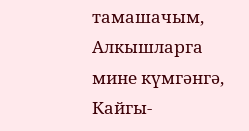тамашачым,
Алкышларга мине күмгәнгә,
Кайгы-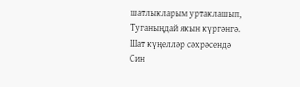шатлыкларым уртаклашып,
Туганыңдай якын күргәнгә.
Шат күңелләр сәхрәсендә
Син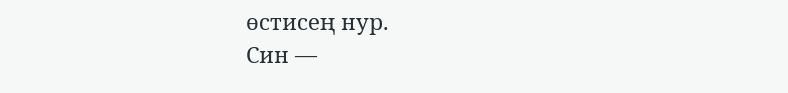өстисең нур.
Син —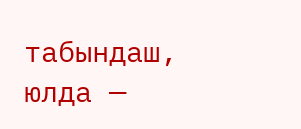табындаш, юлда —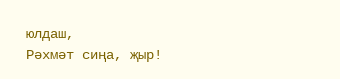юлдаш,
Рәхмәт сиңа, җыр!